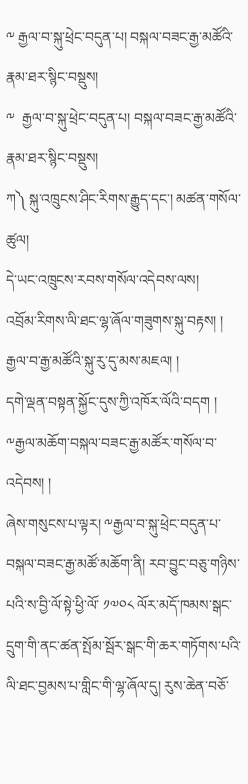༸ རྒྱལ་བ་སྐུ་ཕྲེང་བདུན་པ། བསྐལ་བཟང་རྒྱ་མཚོའི་རྣམ་ཐར་སྙིང་བསྡུས།
༸  རྒྱལ་བ་སྐུ་ཕྲེང་བདུན་པ། བསྐལ་བཟང་རྒྱ་མཚོའི་རྣམ་ཐར་སྙིང་བསྡུས།
ཀ༽ སྐུ་འཁྲུངས་ཤིང་རིགས་རྒྱུད་དང་། མཚན་གསོལ་ཚུལ།
དེ་ཡང་འཁྲུངས་རབས་གསོལ་འདེབས་ལས།
འབྲོམ་རིགས་ལི་ཐང་ལྷ་ཞོལ་གཟུགས་སྐུ་བརྟས། །
རྒྱལ་བ་རྒྱ་མཚོའི་སྐུ་རུ་དུ་མས་མཇལ། །
དགེ་ལྡན་བསྟན་སྐྱོང་དུས་ཀྱི་འཁོར་ལོའི་བདག །
༸རྒྱལ་མཆོག་བསྐལ་བཟང་རྒྱ་མཚོར་གསོལ་བ་འདེབས། །
ཞེས་གསུངས་པ་ལྟར། ༸རྒྱལ་བ་སྐུ་ཕྲེང་བདུན་པ་བསྐལ་བཟང་རྒྱ་མཚོ་མཆོག་ནི། རབ་བྱུང་བཅུ་གཉིས་པའི་ས་བྱི་ལོ་སྟེ་ཕྱི་ལོ་ ༡༧༠༨ ལོར་མདོ་ཁམས་སྒང་དྲུག་གི་ནང་ཚན་སྤོམ་སྦོར་སྒང་གི་ཆར་གཏོགས་པའི་ལི་ཐང་བྱམས་པ་གླིང་གི་ལྷ་ཞོལ་དུ། རུས་ཆེན་བཅོ་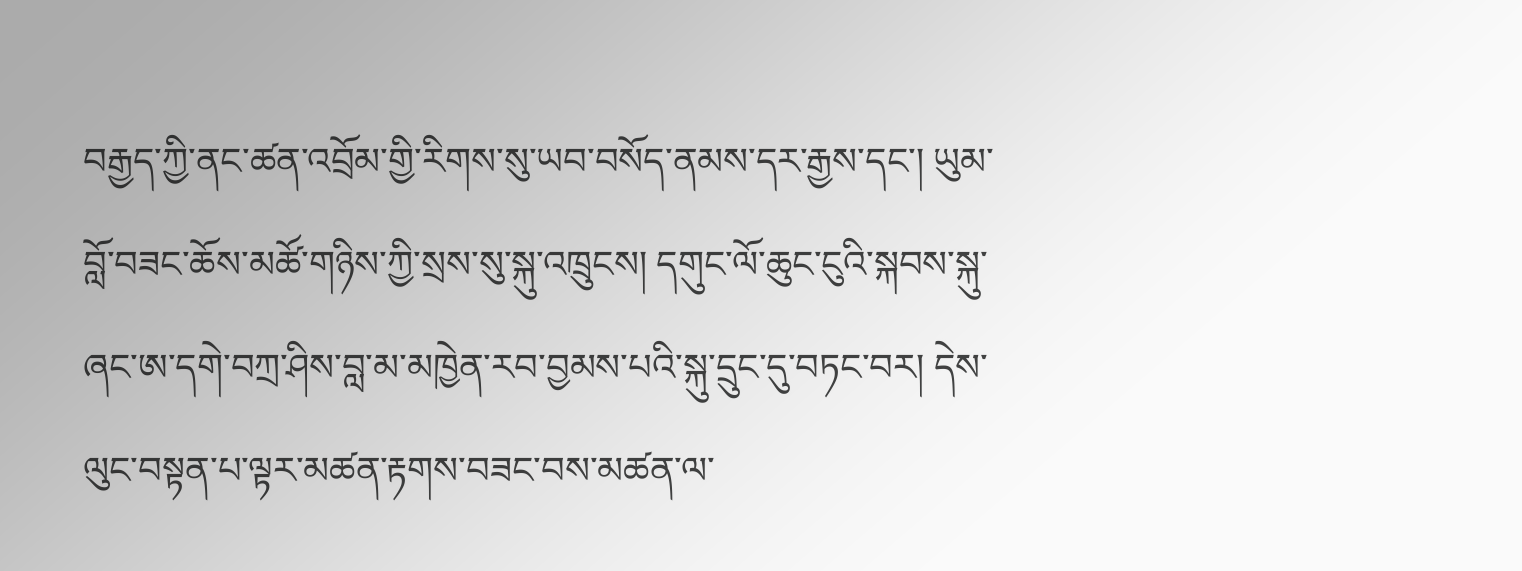བརྒྱད་ཀྱི་ནང་ཚན་འབྲོམ་གྱི་རིགས་སུ་ཡབ་བསོད་ནམས་དར་རྒྱས་དང་། ཡུམ་བློ་བཟང་ཆོས་མཚོ་གཉིས་ཀྱི་སྲས་སུ་སྐུ་འཁྲུངས། དགུང་ལོ་ཆུང་ངུའི་སྐབས་སྐུ་ཞང་ཨ་དགེ་བཀྲ་ཤིས་བླ་མ་མཁྱེན་རབ་བྱམས་པའི་སྐུ་དྲུང་དུ་བཏང་བར། དེས་ལུང་བསྟན་པ་ལྟར་མཚན་རྟགས་བཟང་བས་མཚན་ལ་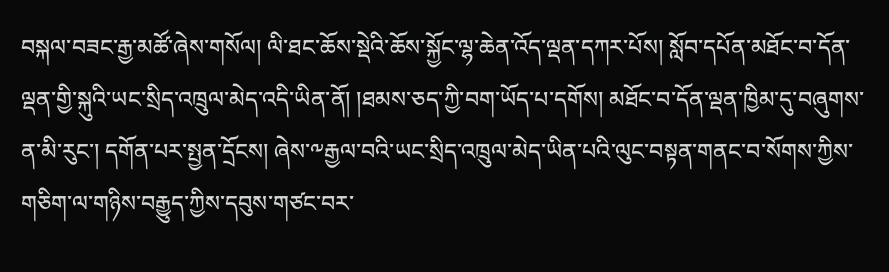བསྐལ་བཟང་རྒྱ་མཚོ་ཞེས་གསོལ། ལི་ཐང་ཆོས་སྡེའི་ཆོས་སྐྱོང་ལྷ་ཆེན་འོད་ལྡན་དཀར་པོས། སློབ་དཔོན་མཐོང་བ་དོན་ལྡན་གྱི་སྐུའི་ཡང་སྲིད་འཁྲུལ་མེད་འདི་ཡིན་ནོ། །ཐམས་ཅད་ཀྱི་བག་ཡོད་པ་དགོས། མཐོང་བ་དོན་ལྡན་ཁྱིམ་དུ་བཞུགས་ན་མི་རུང་། དགོན་པར་སྤྱན་དྲོངས། ཞེས་༸རྒྱལ་བའི་ཡང་སྲིད་འཁྲུལ་མེད་ཡིན་པའི་ལུང་བསྟན་གནང་བ་སོགས་ཀྱིས་གཅིག་ལ་གཉིས་བརྒྱུད་ཀྱིས་དབུས་གཙང་བར་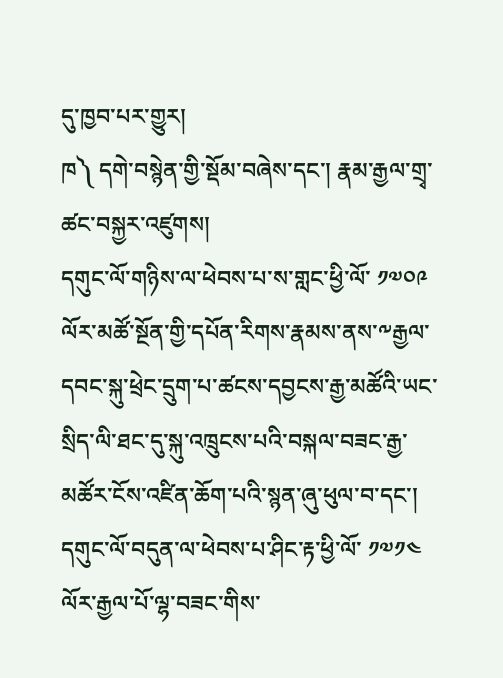དུ་ཁྱབ་པར་གྱུར།
ཁ༽ དགེ་བསྙེན་གྱི་སྡོམ་བཞེས་དང་། རྣམ་རྒྱལ་གྲྭ་ཚང་བསྐྱར་འཛུགས།
དགུང་ལོ་གཉིས་ལ་ཕེབས་པ་ས་གླང་ཕྱི་ལོ་ ༡༧༠༩ ལོར་མཚོ་སྔོན་གྱི་དཔོན་རིགས་རྣམས་ནས་༸རྒྱལ་དབང་སྐུ་ཕྲེང་དྲུག་པ་ཚངས་དབྱངས་རྒྱ་མཚོའི་ཡང་སྲིད་ལི་ཐང་དུ་སྐུ་འཁྲུངས་པའི་བསྐལ་བཟང་རྒྱ་མཚོར་ངོས་འཛིན་ཆོག་པའི་སྙན་ཞུ་ཕུལ་བ་དང་། དགུང་ལོ་བདུན་ལ་ཕེབས་པ་ཤིང་རྟ་ཕྱི་ལོ་ ༡༧༡༤ ལོར་རྒྱལ་པོ་ལྷ་བཟང་གིས་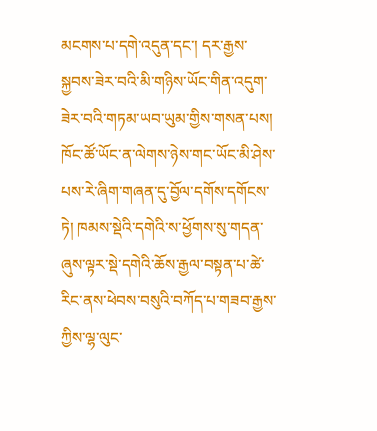མངགས་པ་དགེ་འདུན་དང་། དར་རྒྱས་སྐྱབས་ཟེར་བའི་མི་གཉིས་ཡོང་གིན་འདུག་ཟེར་བའི་གཏམ་ཡབ་ཡུམ་གྱིས་གསན་པས། ཁོང་ཚོ་ཡོང་ན་ལེགས་ཉེས་གང་ཡོང་མི་ཤེས་པས་རེ་ཞིག་གཞན་དུ་བྱོལ་དགོས་དགོངས་ཏེ། ཁམས་སྡེའི་དགེའི་ས་ཕྱོགས་སུ་གདན་ཞུས་ལྟར་སྡེ་དགེའི་ཆོས་རྒྱལ་བསྟན་པ་ཚེ་རིང་ནས་ཕེབས་བསུའི་བཀོད་པ་གཟབ་རྒྱས་ཀྱིས་ལྷ་ལུང་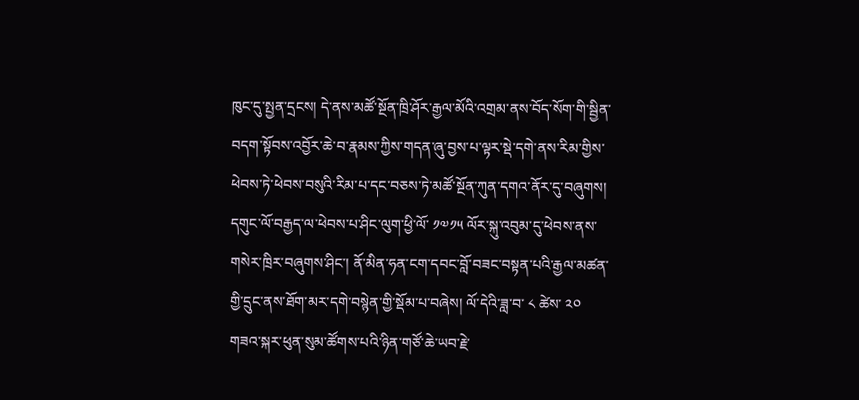ཁུང་དུ་སྤྱན་དྲངས། དེ་ནས་མཚོ་སྔོན་ཁྲི་ཤོར་རྒྱལ་མོའི་འགྲམ་ནས་བོད་སོག་གི་སྦྱིན་བདག་སྟོབས་འབྱོར་ཆེ་བ་རྣམས་ཀྱིས་གདན་ཞུ་བྱས་པ་ལྟར་སྡེ་དགེ་ནས་རིམ་གྱིས་ཕེབས་ཏེ་ཕེབས་བསུའི་རིམ་པ་དང་བཅས་ཏེ་མཚོ་སྔོན་ཀུན་དགའ་ནོར་དུ་བཞུགས།
དགུང་ལོ་བརྒྱད་ལ་ཕེབས་པ་ཤིང་ལུག་ཕྱི་ལོ་ ༡༧༡༥ ལོར་སྐུ་འབུམ་དུ་ཕེབས་ནས་གསེར་ཁྲིར་བཞུགས་ཤིང་། ནོ་མིན་ཧན་ངག་དབང་བློ་བཟང་བསྟན་པའི་རྒྱལ་མཚན་གྱི་དྲུང་ནས་ཐོག་མར་དགེ་བསྙེན་གྱི་སྡོམ་པ་བཞེས། ལོ་དེའི་ཟླ་བ་ ༨ ཚེས་ ༢༠ གཟའ་སྐར་ཕུན་སུམ་ཚོགས་པའི་ཉིན་གཙོ་ཆེ་ཡབ་རྗེ་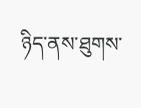ཉིད་ནས་ཐུགས་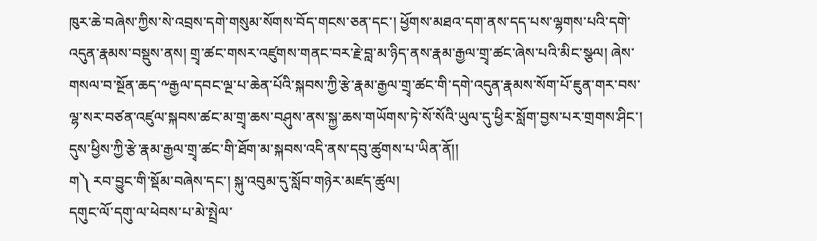ཁུར་ཆེ་བཞེས་ཀྱིས་སེ་འབྲས་དགེ་གསུམ་སོགས་བོད་གངས་ཅན་དང་། ཕྱོགས་མཐའ་དག་ནས་དད་པས་ལྷགས་པའི་དགེ་འདུན་རྣམས་བསྡུས་ནས། གྲྭ་ཚང་གསར་འཛུགས་གནང་བར་རྗེ་བླ་མ་ཉིད་ནས་རྣམ་རྒྱལ་གྲྭ་ཚང་ཞེས་པའི་མིང་སྩལ། ཞེས་གསལ་བ་སྔོན་ཆད་༸རྒྱལ་དབང་ལྔ་པ་ཆེན་པོའི་སྐབས་ཀྱི་རྩེ་རྣམ་རྒྱལ་གྲྭ་ཚང་གི་དགེ་འདུན་རྣམས་སོག་པོ་ཇུན་གར་བས་ལྷ་སར་བཙན་འཛུལ་སྐབས་ཚང་མ་གྲྭ་ཆས་བཤུས་ནས་སྐྱ་ཆས་གཡོགས་ཏེ་སོ་སོའི་ཡུལ་དུ་ཕྱིར་སློག་བྱས་པར་གྲགས་ཤིང་། དུས་ཕྱིས་ཀྱི་རྩེ་རྣམ་རྒྱལ་གྲྭ་ཚང་གི་ཐོག་མ་སྐབས་འདི་ནས་དབུ་ཚུགས་པ་ཡིན་ནོ།།
ག༽ རབ་བྱུང་གི་སྡོམ་བཞེས་དང་། སྐུ་འབུམ་དུ་སློབ་གཉེར་མཛད་ཚུལ།
དགུང་ལོ་དགུ་ལ་ཕེབས་པ་མེ་སྤྲེལ་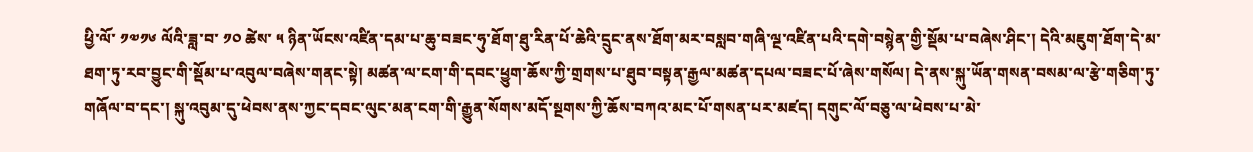ཕྱི་ལོ་ ༡༧༡༦ ལོའི་ཟླ་བ་ ༡༠ ཚེས་ ༥ ཉིན་ཡོངས་འཛིན་དམ་པ་ཆུ་བཟང་ཧུ་ཐོག་ཐུ་རིན་པོ་ཆེའི་དྲུང་ནས་ཐོག་མར་བསླབ་གཞི་ལྔ་འཛིན་པའི་དགེ་བསྙེན་གྱི་སྡོམ་པ་བཞེས་ཤིང་། དེའི་མཇུག་ཐོག་དེ་མ་ཐག་ཏུ་རབ་བྱུང་གི་སྡོམ་པ་འབུལ་བཞེས་གནང་སྟེ། མཚན་ལ་ངག་གི་དབང་ཕྱུག་ཆོས་ཀྱི་གྲགས་པ་ཐུབ་བསྟན་རྒྱལ་མཚན་དཔལ་བཟང་པོ་ཞེས་གསོལ། དེ་ནས་སྐུ་ཡོན་གསན་བསམ་ལ་རྩེ་གཅིག་ཏུ་གཞོལ་བ་དང་། སྐུ་འབུམ་དུ་ཕེབས་ནས་ཀྱང་དབང་ལུང་མན་ངག་གི་རྒྱུན་སོགས་མདོ་སྔགས་ཀྱི་ཆོས་བཀའ་མང་པོ་གསན་པར་མཛད། དགུང་ལོ་བཅུ་ལ་ཕེབས་པ་མེ་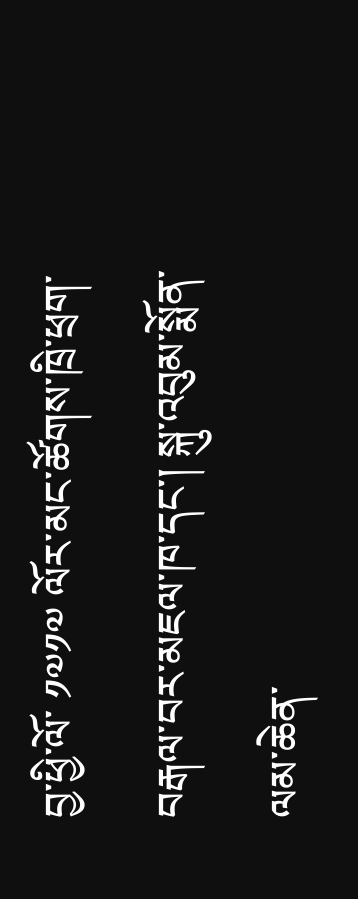བྱ་ཕྱི་ལོ་ ༡༧༡༧ ལོར་མང་ཚོགས་ཁྲི་ཕྲག་བརྒལ་བར་མཇལ་ཁ་དང་། སྐུ་འབུམ་སྨོན་ལམ་ཆེན་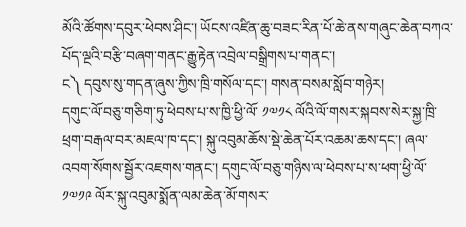མོའི་ཚོགས་དབུར་ཕེབས་ཤིང་། ཡོངས་འཛིན་ཆུ་བཟང་རིན་པོ་ཆེ་ནས་གཞུང་ཆེན་བཀའ་པོད་ལྔའི་བརྩི་བཞག་གནང་རྒྱུ་རྟེན་འབྲེལ་བསྒྲིགས་པ་གནང་།
ང༽ དབུས་སུ་གདན་ཞུས་ཀྱིས་ཁྲི་གསོལ་དང་། གསན་བསམ་སློབ་གཉེར།
དགུང་ལོ་བཅུ་གཅིག་ཏུ་ཕེབས་པ་ས་ཁྱི་ཕྱི་ལོ་ ༡༧༡༨ ལོའི་ལོ་གསར་སྐབས་སེར་སྐྱ་ཁྲི་ཕྲག་བརྒལ་བར་མཇལ་ཁ་དང་། སྐུ་འབུམ་ཆོས་སྡེ་ཆེན་པོར་འཆམ་ཆས་དང་། ཞལ་འབག་སོགས་སྦྱོར་འཇགས་གནང་། དགུང་ལོ་བཅུ་གཉིས་ལ་ཕེབས་པ་ས་ཕག་ཕྱི་ལོ་ ༡༧༡༩ ལོར་སྐུ་འབུམ་སྨོན་ལམ་ཆེན་མོ་གསར་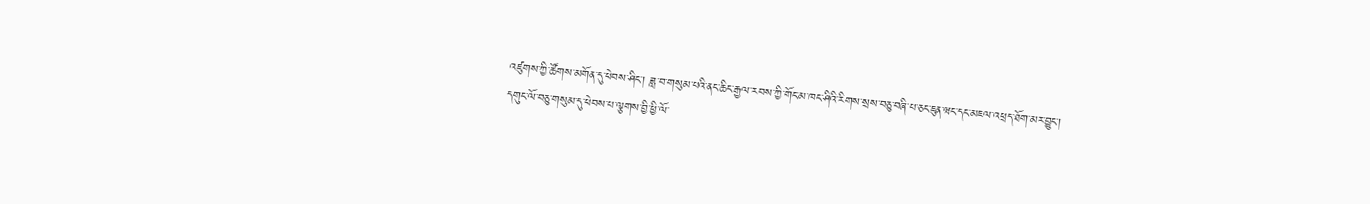འཛུགས་ཀྱི་ཚོགས་མགོན་དུ་ཕེབས་ཤིང་། ཟླ་བ་གསུམ་པའི་ནང་ཆིང་རྒྱལ་རབས་ཀྱི་གོང་མ་ཁང་ཤིའི་རིགས་སྲས་བཅུ་བཞི་པ་ཅང་ཇུན་ཝང་དང་མཇལ་འཕྲད་ཐོག་མར་བྱུང་།
དགུང་ལོ་བཅུ་གསུམ་དུ་ཕེབས་པ་ལྕགས་བྱི་ཕྱི་ལོ་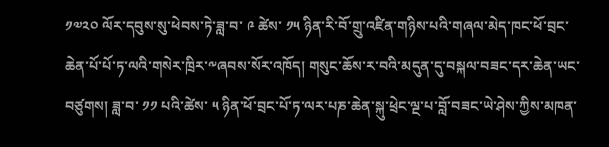༡༧༢༠ ལོར་དབུས་སུ་ཕེབས་ཏེ་ཟླ་བ་ ༩ ཚེས་ ༡༥ ཉིན་རི་བོ་གྲུ་འཛིན་གཉིས་པའི་གཞལ་མེད་ཁང་ཕོ་བྲང་ཆེན་པོ་པོ་ཏ་ལའི་གསེར་ཁྲིར་༸ཞབས་སོར་འཁོད། གསུང་ཆོས་ར་བའི་མདུན་དུ་བསྐལ་བཟང་དར་ཆེན་ཡང་བཙུགས། ཟླ་བ་ ༡༡ པའི་ཚེས་ ༥ ཉིན་ཕོ་བྲང་པོ་ཏ་ལར་པཎ་ཆེན་སྐུ་ཕྲེང་ལྔ་པ་བློ་བཟང་ཡེ་ཤེས་ཀྱིས་མཁན་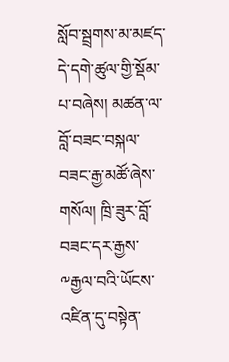སློབ་སྦྲགས་མ་མཛད་དེ་དགེ་ཚུལ་གྱི་སྡོམ་པ་བཞེས། མཚན་ལ་བློ་བཟང་བསྐལ་བཟང་རྒྱ་མཚོ་ཞེས་གསོལ། ཁྲི་ཟུར་བློ་བཟང་དར་རྒྱས་༸རྒྱལ་བའི་ཡོངས་འཛིན་དུ་བསྟེན་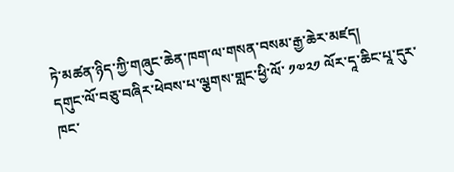ཏེ་མཚན་ཉིད་ཀྱི་གཞུང་ཆེན་ཁག་ལ་གསན་བསམ་རྒྱ་ཆེར་མཛད།
དགུང་ལོ་བཅུ་བཞིར་ཕེབས་པ་ལྕགས་གླང་ཕྱི་ལོ་ ༡༧༢༡ ལོར་དཱ་ཆིང་པཱ་དུར་ཁང་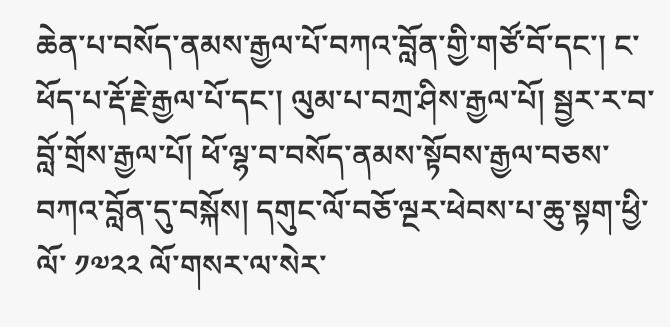ཆེན་པ་བསོད་ནམས་རྒྱལ་པོ་བཀའ་བློན་གྱི་གཙོ་བོ་དང་། ང་ཕོད་པ་རྡོ་རྗེ་རྒྱལ་པོ་དང་། ལུམ་པ་བཀྲ་ཤིས་རྒྱལ་པོ། སྦྱར་ར་བ་བློ་གྲོས་རྒྱལ་པོ། ཕོ་ལྷ་བ་བསོད་ནམས་སྟོབས་རྒྱལ་བཅས་བཀའ་བློན་དུ་བསྐོས། དགུང་ལོ་བཅོ་ལྔར་ཕེབས་པ་ཆུ་སྟག་ཕྱི་ལོ་ ༡༧༢༢ ལོ་གསར་ལ་སེར་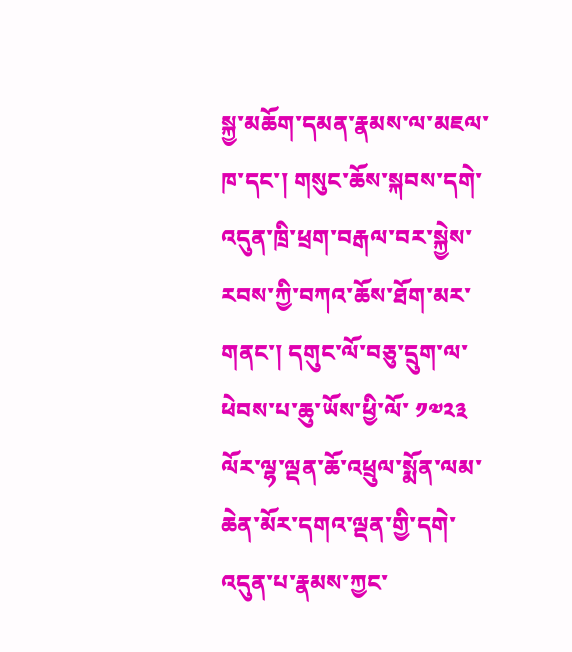སྐྱ་མཆོག་དམན་རྣམས་ལ་མཇལ་ཁ་དང་། གསུང་ཆོས་སྐབས་དགེ་འདུན་ཁྲི་ཕྲག་བརྒལ་བར་སྐྱེས་རབས་ཀྱི་བཀའ་ཆོས་ཐོག་མར་གནང་། དགུང་ལོ་བཅུ་དྲུག་ལ་ཕེབས་པ་ཆུ་ཡོས་ཕྱི་ལོ་ ༡༧༢༣ ལོར་ལྷ་ལྡན་ཆོ་འཕྲུལ་སྨོན་ལམ་ཆེན་མོར་དགའ་ལྡན་གྱི་དགེ་འདུན་པ་རྣམས་ཀྱང་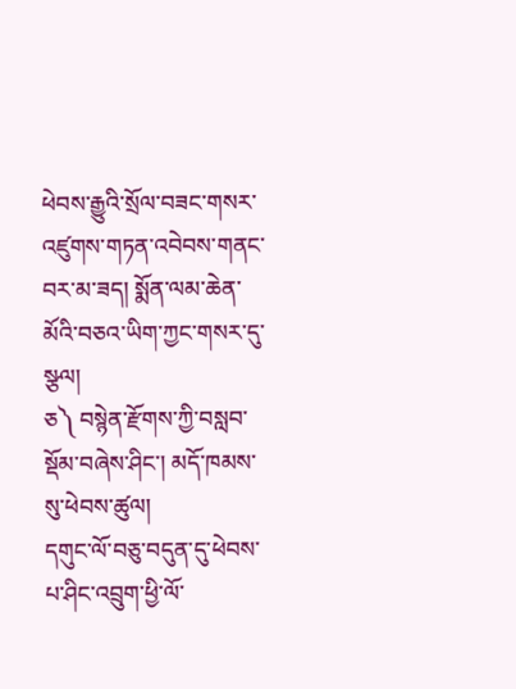ཕེབས་རྒྱུའི་སྲོལ་བཟང་གསར་འཛུགས་གཏན་འབེབས་གནང་བར་མ་ཟད། སྨོན་ལམ་ཆེན་མོའི་བཅའ་ཡིག་ཀྱང་གསར་དུ་སྩལ།
ཅ༽ བསྙེན་རྫོགས་ཀྱི་བསླབ་སྡོམ་བཞེས་ཤིང་། མདོ་ཁམས་སུ་ཕེབས་ཚུལ།
དགུང་ལོ་བཅུ་བདུན་དུ་ཕེབས་པ་ཤིང་འབྲུག་ཕྱི་ལོ་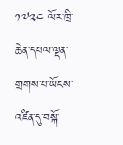༡༧༢༤ ལོར་ཁྲི་ཆེན་དཔལ་ལྡན་གྲགས་པ་ཡོངས་འཛིན་དུ་བསྐོ་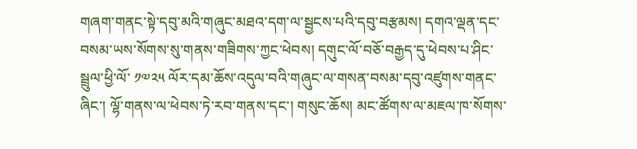གཞག་གནང་སྟེ་དབུ་མའི་གཞུང་མཐའ་དག་ལ་སྦྱངས་པའི་དབུ་བརྩམས། དགའ་ལྡན་དང་བསམ་ཡས་སོགས་སུ་གནས་གཟིགས་ཀྱང་ཕེབས། དགུང་ལོ་བཅོ་བརྒྱད་དུ་ཕེབས་པ་ཤིང་སྦྲུལ་ཕྱི་ལོ་ ༡༧༢༥ ལོར་དམ་ཆོས་འདུལ་བའི་གཞུང་ལ་གསན་བསམ་དབུ་འཛུགས་གནང་ཞིང་། ལྷོ་གནས་ལ་ཕེབས་ཏེ་རབ་གནས་དང་། གསུང་ཆོས། མང་ཚོགས་ལ་མཇལ་ཁ་སོགས་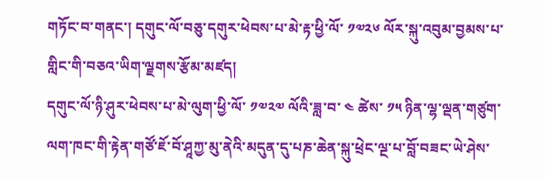གཏོང་བ་གནང་། དགུང་ལོ་བཅུ་དགུར་ཕེབས་པ་མེ་རྟ་ཕྱི་ལོ་ ༡༧༢༦ ལོར་སྐུ་འབུམ་བྱམས་པ་གླིང་གི་བཅའ་ཡིག་ལྗགས་རྩོམ་མཛད།
དགུང་ལོ་ཉི་ཤུར་ཕེབས་པ་མེ་ལུག་ཕྱི་ལོ་ ༡༧༢༧ ལོའི་ཟླ་བ་ ༤ ཚེས་ ༡༥ ཉིན་ལྷ་ལྡན་གཙུག་ལག་ཁང་གི་རྟེན་གཙོ་ཇོ་བོ་ཤཱཀྱ་མུ་ནེའི་མདུན་དུ་པཎ་ཆེན་སྐུ་ཕྲེང་ལྔ་པ་བློ་བཟང་ཡེ་ཤེས་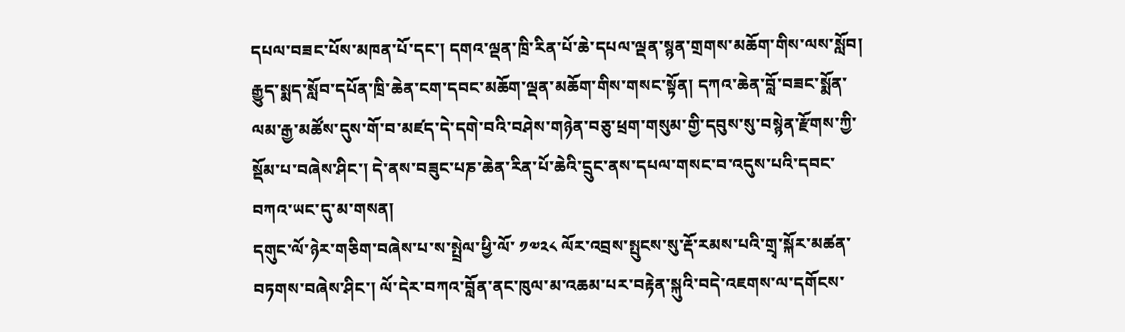དཔལ་བཟང་པོས་མཁན་པོ་དང་། དགའ་ལྡན་ཁྲི་རིན་པོ་ཆེ་དཔལ་ལྡན་སྙན་གྲགས་མཆོག་གིས་ལས་སློབ། རྒྱུད་སྨད་སློབ་དཔོན་ཁྲི་ཆེན་ངག་དབང་མཆོག་ལྡན་མཆོག་གིས་གསང་སྟོན། དཀའ་ཆེན་བློ་བཟང་སྨོན་ལམ་རྒྱ་མཚོས་དུས་གོ་བ་མཛད་དེ་དགེ་བའི་བཤེས་གཉེན་བཅུ་ཕྲག་གསུམ་གྱི་དབུས་སུ་བསྙེན་རྫོགས་ཀྱི་སྡོམ་པ་བཞེས་ཤིང་། དེ་ནས་བཟུང་པཎ་ཆེན་རིན་པོ་ཆེའི་དྲུང་ནས་དཔལ་གསང་བ་འདུས་པའི་དབང་བཀའ་ཡང་དུ་མ་གསན།
དགུང་ལོ་ཉེར་གཅིག་བཞེས་པ་ས་སྤྲེལ་ཕྱི་ལོ་ ༡༧༢༨ ལོར་འབྲས་སྤུངས་སུ་རྡོ་རམས་པའི་གྲྭ་སྐོར་མཚན་བཏགས་བཞེས་ཤིང་། ལོ་དེར་བཀའ་བློན་ནང་ཁུལ་མ་འཆམ་པར་བརྟེན་སྐུའི་བདེ་འཇགས་ལ་དགོངས་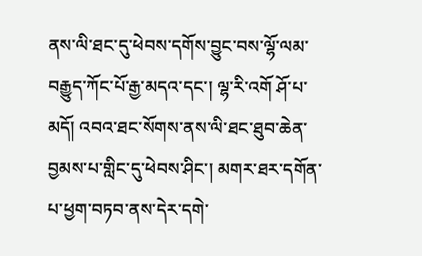ནས་ལི་ཐང་དུ་ཕེབས་དགོས་བྱུང་བས་ལྷོ་ལམ་བརྒྱུད་ཀོང་པོ་རྒྱ་མདའ་དང་། ལྷ་རི་འགོ ཤོ་པ་མདོ། འབའ་ཐང་སོགས་ནས་ལི་ཐང་ཐུབ་ཆེན་བྱམས་པ་གླིང་དུ་ཕེབས་ཤིང་། མགར་ཐར་དགོན་པ་ཕྱག་བཏབ་ནས་དེར་དགེ་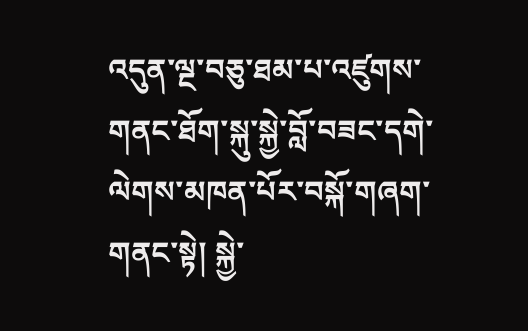འདུན་ལྔ་བཅུ་ཐམ་པ་འཛུགས་གནང་ཐོག་སྐུ་སྐྱེ་བློ་བཟང་དགེ་ལེགས་མཁན་པོར་བསྐོ་གཞག་གནང་སྟེ། སྐྱེ་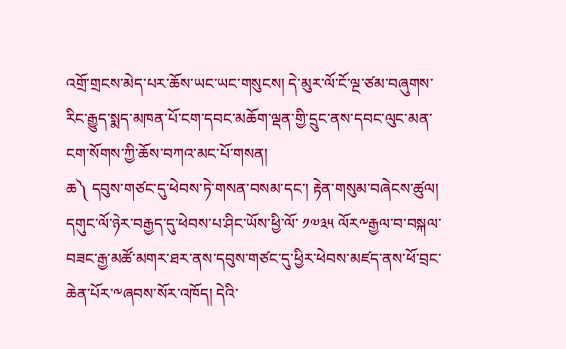འགྲོ་གྲངས་མེད་པར་ཆོས་ཡང་ཡང་གསུངས། དེ་མུར་ལོ་ངོ་ལྔ་ཙམ་བཞུགས་རིང་རྒྱུད་སྨད་མཁན་པོ་ངག་དབང་མཆོག་ལྡན་གྱི་དྲུང་ནས་དབང་ལུང་མན་ངག་སོགས་ཀྱི་ཆོས་བཀའ་མང་པོ་གསན།
ཆ༽ དབུས་གཙང་དུ་ཕེབས་ཏེ་གསན་བསམ་དང་། རྟེན་གསུམ་བཞེངས་ཚུལ།
དགུང་ལོ་ཉེར་བརྒྱད་དུ་ཕེབས་པ་ཤིང་ཡོས་ཕྱི་ལོ་ ༡༧༣༥ ལོར༸རྒྱལ་བ་བསྐལ་བཟང་རྒྱ་མཚོ་མགར་ཐར་ནས་དབུས་གཙང་དུ་ཕྱིར་ཕེབས་མཛད་ནས་ཕོ་བྲང་ཆེན་པོར་༸ཞབས་སོར་འཁོད། དེའི་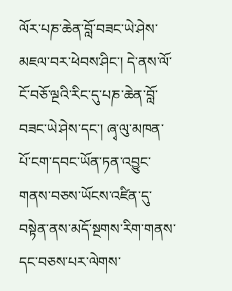ལོར་པཎ་ཆེན་བློ་བཟང་ཡེ་ཤེས་མཇལ་བར་ཕེབས་ཤིང་། དེ་ནས་ལོ་ངོ་བཅོ་ལྔའི་རིང་དུ་པཎ་ཆེན་བློ་བཟང་ཡེ་ཤེས་དང་། ཞྭ་ལུ་མཁན་པོ་ངག་དབང་ཡོན་ཏན་འབྱུང་གནས་བཅས་ཡོངས་འཛིན་དུ་བསྟེན་ནས་མདོ་སྔགས་རིག་གནས་དང་བཅས་པར་ལེགས་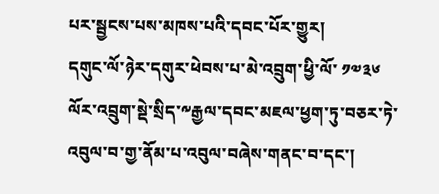པར་སྦྱངས་པས་མཁས་པའི་དབང་པོར་གྱུར།
དགུང་ལོ་ཉེར་དགུར་ཕེབས་པ་མེ་འབྲུག་ཕྱི་ལོ་ ༡༧༣༦ ལོར་འབྲུག་སྡེ་སྲིད་༸རྒྱལ་དབང་མཇལ་ཕྱག་ཏུ་བཅར་ཏེ་འབུལ་བ་གྱ་ནོམ་པ་འབུལ་བཞེས་གནང་བ་དང་།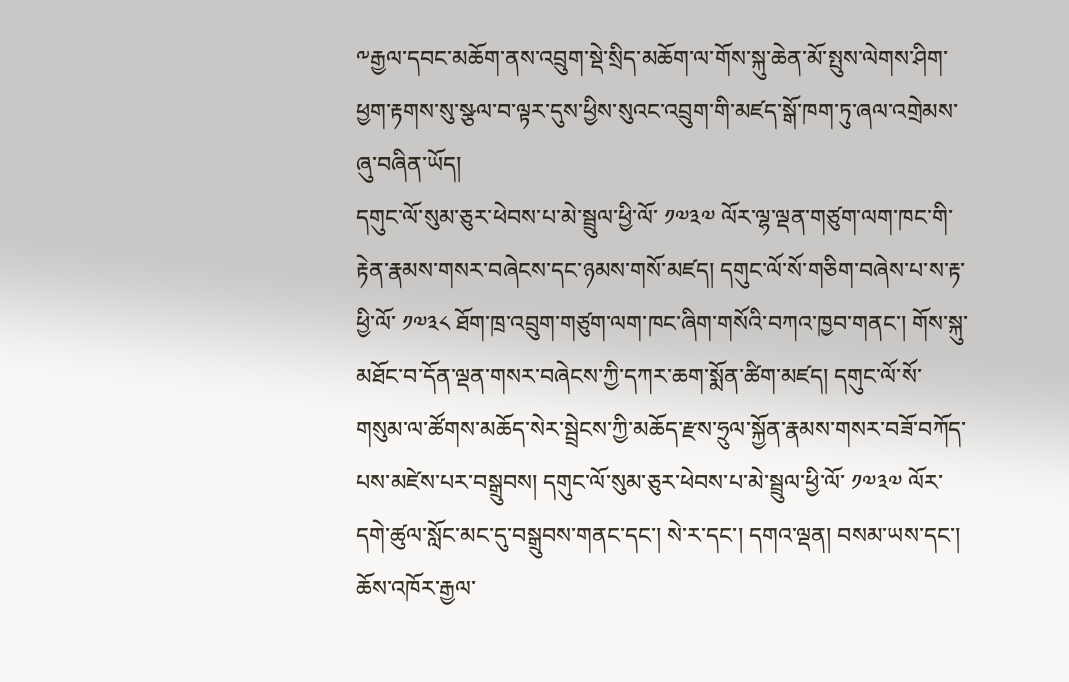༸རྒྱལ་དབང་མཆོག་ནས་འབྲུག་སྡེ་སྲིད་མཆོག་ལ་གོས་སྐུ་ཆེན་མོ་སྤུས་ལེགས་ཤིག་ཕྱག་རྟགས་སུ་སྩལ་བ་ལྟར་དུས་ཕྱིས་སུའང་འབྲུག་གི་མཛད་སྒོ་ཁག་ཏུ་ཞལ་འགྲེམས་ཞུ་བཞིན་ཡོད།
དགུང་ལོ་སུམ་ཅུར་ཕེབས་པ་མེ་སྦྲུལ་ཕྱི་ལོ་ ༡༧༣༧ ལོར་ལྷ་ལྡན་གཙུག་ལག་ཁང་གི་རྟེན་རྣམས་གསར་བཞེངས་དང་ཉམས་གསོ་མཛད། དགུང་ལོ་སོ་གཅིག་བཞེས་པ་ས་རྟ་ཕྱི་ལོ་ ༡༧༣༨ ཐོག་ཁྲ་འབྲུག་གཙུག་ལག་ཁང་ཞིག་གསོའི་བཀའ་ཁྱབ་གནང་། གོས་སྐུ་མཐོང་བ་དོན་ལྡན་གསར་བཞེངས་ཀྱི་དཀར་ཆག་སྨོན་ཚིག་མཛད། དགུང་ལོ་སོ་གསུམ་ལ་ཚོགས་མཆོད་སེར་སྦྲེངས་ཀྱི་མཆོད་རྫས་ཧྲུལ་སྐྱོན་རྣམས་གསར་བཟོ་བཀོད་པས་མཛེས་པར་བསྒྲུབས། དགུང་ལོ་སུམ་ཅུར་ཕེབས་པ་མེ་སྦྲུལ་ཕྱི་ལོ་ ༡༧༣༧ ལོར་དགེ་ཚུལ་སློང་མང་དུ་བསྒྲུབས་གནང་དང་། སེ་ར་དང་། དགའ་ལྡན། བསམ་ཡས་དང་། ཆོས་འཁོར་རྒྱལ་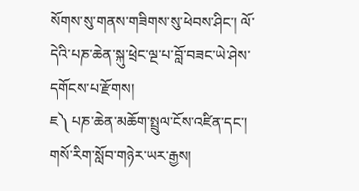སོགས་སུ་གནས་གཟིགས་སུ་ཕེབས་ཤིང་། ལོ་དེའི་པཎ་ཆེན་སྐུ་ཕྲེང་ལྔ་པ་བློ་བཟང་ཡེ་ཤེས་དགོངས་པ་རྫོགས།
ཇ༽ པཎ་ཆེན་མཆོག་སྤྲུལ་ངོས་འཛིན་དང་། གསོ་རིག་སློབ་གཉེར་ཡར་རྒྱས།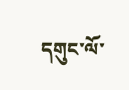དགུང་ལོ་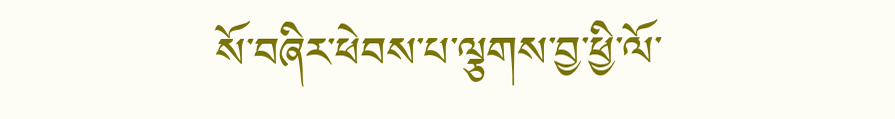སོ་བཞིར་ཕེབས་པ་ལྕགས་བྱ་ཕྱི་ལོ་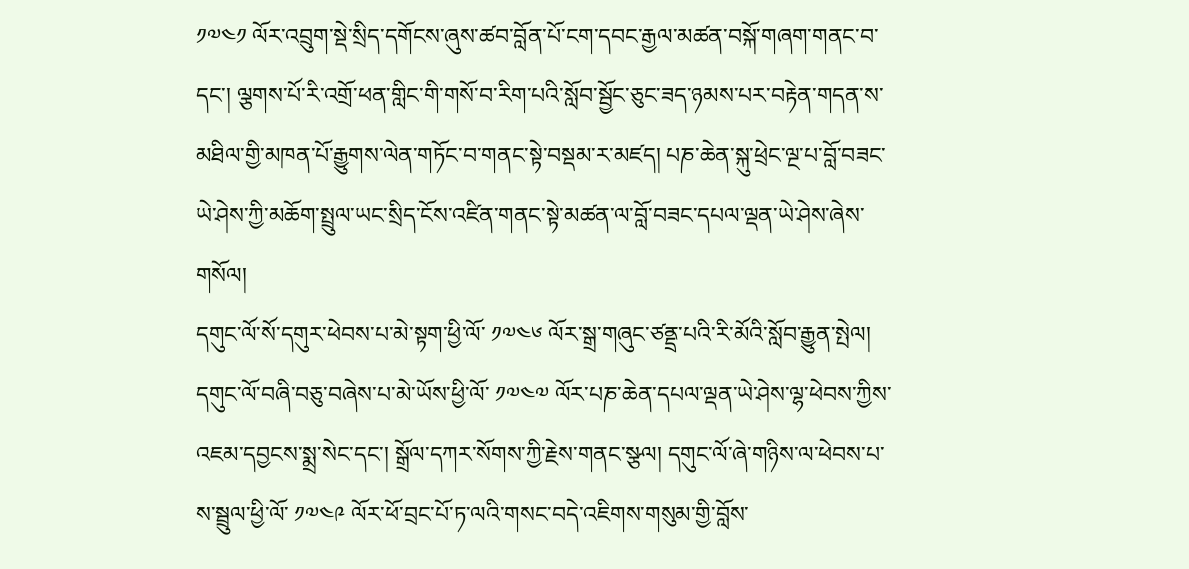༡༧༤༡ ལོར་འབྲུག་སྡེ་སྲིད་དགོངས་ཞུས་ཚབ་བློན་པོ་ངག་དབང་རྒྱལ་མཚན་བསྐོ་གཞག་གནང་བ་དང་། ལྕགས་པོ་རི་འགྲོ་ཕན་གླིང་གི་གསོ་བ་རིག་པའི་སློབ་སྦྱོང་ཅུང་ཟད་ཉམས་པར་བརྟེན་གདན་ས་མཐིལ་གྱི་མཁན་པོ་རྒྱུགས་ལེན་གཏོང་བ་གནང་སྟེ་བསྡམ་ར་མཛད། པཎ་ཆེན་སྐུ་ཕྲེང་ལྔ་པ་བློ་བཟང་ཡེ་ཤེས་ཀྱི་མཆོག་སྤྲུལ་ཡང་སྲིད་ངོས་འཛིན་གནང་སྟེ་མཚན་ལ་བློ་བཟང་དཔལ་ལྡན་ཡེ་ཤེས་ཞེས་གསོལ།
དགུང་ལོ་སོ་དགུར་ཕེབས་པ་མེ་སྟག་ཕྱི་ལོ་ ༡༧༤༦ ལོར་སྒྲ་གཞུང་ཙནྡྲ་པའི་རི་མོའི་སློབ་རྒྱུན་སྤེལ། དགུང་ལོ་བཞི་བཅུ་བཞེས་པ་མེ་ཡོས་ཕྱི་ལོ་ ༡༧༤༧ ལོར་པཎ་ཆེན་དཔལ་ལྡན་ཡེ་ཤེས་ལྷ་ཕེབས་ཀྱིས་འཇམ་དབྱངས་སྨྲ་སེང་དང་། སྒྲོལ་དཀར་སོགས་ཀྱི་རྗེས་གནང་སྩལ། དགུང་ལོ་ཞེ་གཉིས་ལ་ཕེབས་པ་ས་སྦྲུལ་ཕྱི་ལོ་ ༡༧༤༩ ལོར་ཕོ་བྲང་པོ་ཏ་ལའི་གསང་བདེ་འཇིགས་གསུམ་གྱི་བློས་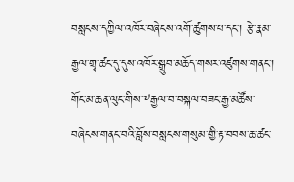བསླངས་དཀྱིལ་འཁོར་བཞེངས་འགོ་ཚུགས་པ་དང་། རྩེ་རྣམ་རྒྱལ་གྲྭ་ཚང་དུ་དུས་འཁོར་སྒྲུབ་མཆོད་གསར་འཛུགས་གནང་། གོང་མ་ཆན་ལུང་གིས་༸རྒྱལ་བ་བསྐལ་བཟང་རྒྱ་མཚོས་བཞེངས་གནང་བའི་བློས་བསླངས་གསུམ་གྱི་རྟ་བབས་ཆ་ཚང་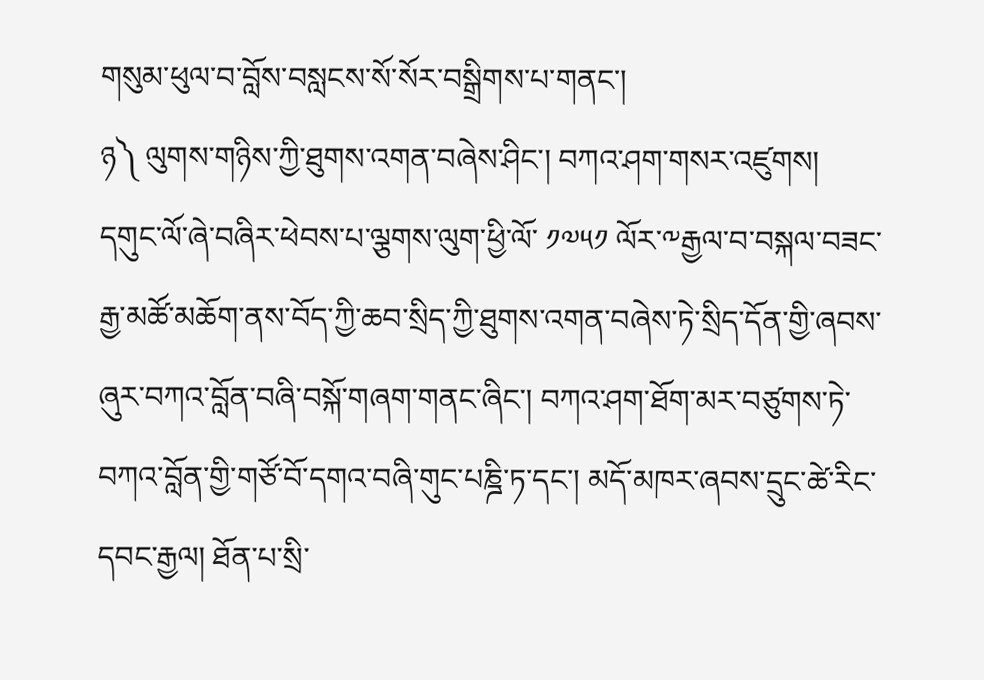གསུམ་ཕུལ་བ་བློས་བསླངས་སོ་སོར་བསྒྲིགས་པ་གནང་།
ཉ༽ ལུགས་གཉིས་ཀྱི་ཐུགས་འགན་བཞེས་ཤིང་། བཀའ་ཤག་གསར་འཛུགས།
དགུང་ལོ་ཞེ་བཞིར་ཕེབས་པ་ལྕགས་ལུག་ཕྱི་ལོ་ ༡༧༥༡ ལོར་༸རྒྱལ་བ་བསྐལ་བཟང་རྒྱ་མཚོ་མཆོག་ནས་བོད་ཀྱི་ཆབ་སྲིད་ཀྱི་ཐུགས་འགན་བཞེས་ཏེ་སྲིད་དོན་གྱི་ཞབས་ཞུར་བཀའ་བློན་བཞི་བསྐོ་གཞག་གནང་ཞིང་། བཀའ་ཤག་ཐོག་མར་བཙུགས་ཏེ་བཀའ་བློན་གྱི་གཙོ་བོ་དགའ་བཞི་གུང་པཎྜི་ཏ་དང་། མདོ་མཁར་ཞབས་དྲུང་ཚེ་རིང་དབང་རྒྱལ། ཐོན་པ་སྲི་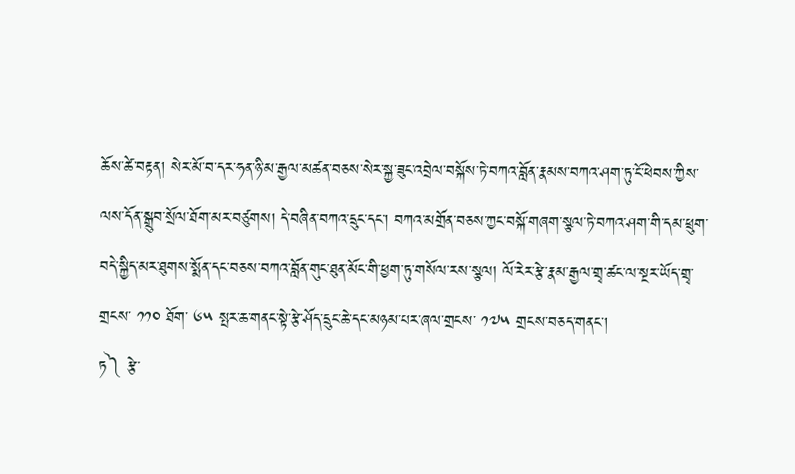ཆོས་ཚེ་བརྟན། སེར་མོ་བ་དར་ཧན་ཉི་མ་རྒྱལ་མཚན་བཅས་སེར་སྐྱ་ཟུང་འབྲེལ་བསྐོས་ཏེ་བཀའ་བློན་རྣམས་བཀའ་ཤག་ཏུ་ངོ་ཕེབས་ཀྱིས་ལས་དོན་སྒྲུབ་སྲོལ་ཐོག་མར་བཙུགས། དེ་བཞིན་བཀའ་དྲུང་དང་། བཀའ་མགྲོན་བཅས་ཀྱང་བསྐོ་གཞག་སྩལ་ཏེ་བཀའ་ཤག་གི་དམ་ཕྲུག་བདེ་སྐྱིད་མར་ཐུགས་སྨོན་དང་བཅས་བཀའ་བློན་གུང་ཐུན་མོང་གི་ཕྱག་ཏུ་གསོལ་རས་སྩལ། ལོ་རེར་རྩེ་རྣམ་རྒྱལ་གྲྭ་ཚང་ལ་སྔར་ཡོད་གྲྭ་གྲངས་ ༡༡༠ ཐོག་ ༦༥ སྤར་ཆ་གནང་སྟེ་རྩེ་ཤོད་དྲུང་ཆེ་དང་མཉམ་པར་ཞལ་གྲངས་ ༡༧༥ གྲངས་བཅད་གནང་།
ཏ༽ རྩེ་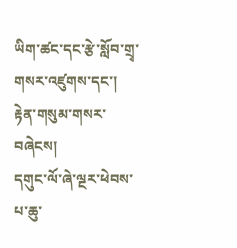ཡིག་ཚང་དང་རྩེ་སློབ་གྲྭ་གསར་འཛུགས་དང་། རྟེན་གསུམ་གསར་བཞེངས།
དགུང་ལོ་ཞེ་ལྔར་ཕེབས་པ་ཆུ་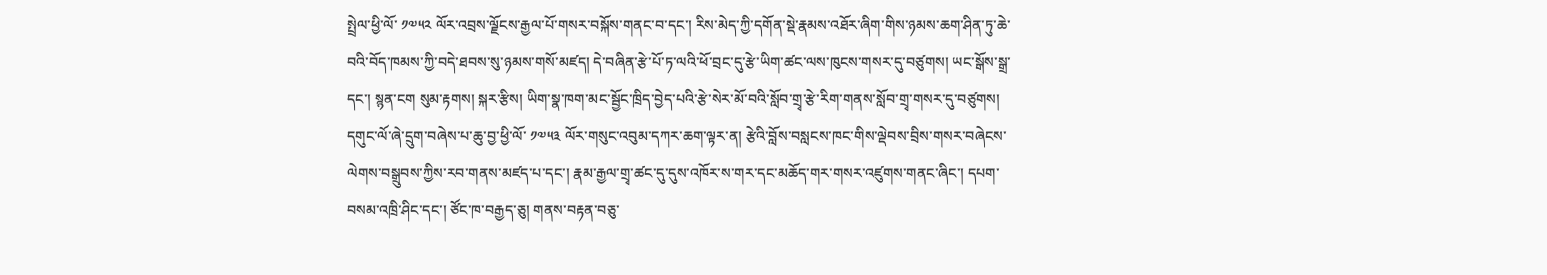སྤྲེལ་ཕྱི་ལོ་ ༡༧༥༢ ལོར་འབྲས་ལྗོངས་རྒྱལ་པོ་གསར་བསྐོས་གནང་བ་དང་། རིས་མེད་ཀྱི་དགོན་སྡེ་རྣམས་འཐོར་ཞིག་གིས་ཉམས་ཆག་ཤིན་ཏུ་ཆེ་བའི་བོད་ཁམས་ཀྱི་བདེ་ཐབས་སུ་ཉམས་གསོ་མཛད། དེ་བཞིན་རྩེ་པོ་ཏ་ལའི་ཕོ་བྲང་དུ་རྩེ་ཡིག་ཚང་ལས་ཁུངས་གསར་དུ་བཙུགས། ཡང་སྒོས་སྒྲ་དང་། སྙན་ངག སུམ་རྟགས། སྐར་རྩིས། ཡིག་སྣ་ཁག་མང་སྦྱོང་ཁྲིད་བྱེད་པའི་རྩེ་སེར་མོ་བའི་སློབ་གྲྭ་རྩེ་རིག་གནས་སློབ་གྲྭ་གསར་དུ་བཙུགས།
དགུང་ལོ་ཞེ་དྲུག་བཞེས་པ་ཆུ་བྱ་ཕྱི་ལོ་ ༡༧༥༣ ལོར་གསུང་འབུམ་དཀར་ཆག་ལྟར་ན། རྩེའི་བློས་བསླངས་ཁང་གིས་ལྡེབས་བྲིས་གསར་བཞེངས་ལེགས་བསྒྲུབས་ཀྱིས་རབ་གནས་མཛད་པ་དང་། རྣམ་རྒྱལ་གྲྭ་ཚང་དུ་དུས་འཁོར་ས་གར་དང་མཆོད་གར་གསར་འཛུགས་གནང་ཞིང་། དཔག་བསམ་འཁྲི་ཤིང་དང་། ཙོང་ཁ་བརྒྱད་ཅུ། གནས་བརྟན་བཅུ་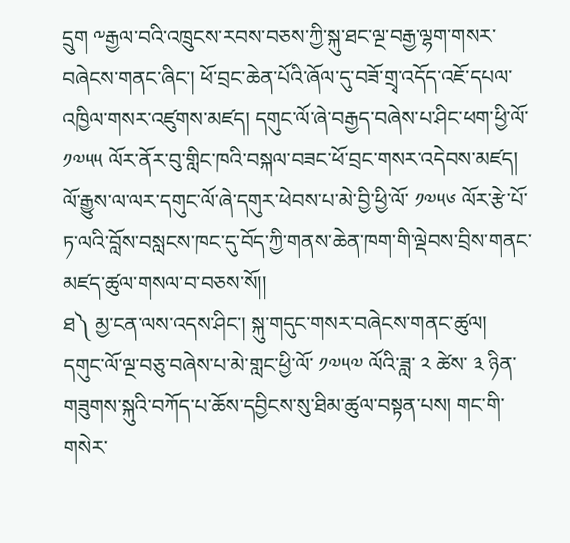དྲུག ༸རྒྱལ་བའི་འཁྲུངས་རབས་བཅས་ཀྱི་སྐུ་ཐང་ལྔ་བརྒྱ་ལྷག་གསར་བཞེངས་གནང་ཞིང་། ཕོ་བྲང་ཆེན་པོའི་ཞོལ་དུ་བཟོ་གྲྭ་འདོད་འཇོ་དཔལ་འཁྱིལ་གསར་འཛུགས་མཛད། དགུང་ལོ་ཞེ་བརྒྱད་བཞེས་པ་ཤིང་ཕག་ཕྱི་ལོ་ ༡༧༥༥ ལོར་ནོར་བུ་གླིང་ཁའི་བསྐལ་བཟང་ཕོ་བྲང་གསར་འདེབས་མཛད། ལོ་རྒྱུས་ལ་ལར་དགུང་ལོ་ཞེ་དགུར་ཕེབས་པ་མེ་བྱི་ཕྱི་ལོ་ ༡༧༥༦ ལོར་རྩེ་པོ་ཏ་ལའི་བློས་བསླངས་ཁང་དུ་བོད་ཀྱི་གནས་ཆེན་ཁག་གི་ལྡེབས་བྲིས་གནང་མཛད་ཚུལ་གསལ་བ་བཅས་སོ།།
ཐ༽ མྱ་ངན་ལས་འདས་ཤིང་། སྐུ་གདུང་གསར་བཞེངས་གནང་ཚུལ།
དགུང་ལོ་ལྔ་བཅུ་བཞེས་པ་མེ་གླང་ཕྱི་ལོ་ ༡༧༥༧ ལོའི་ཟླ་ ༢ ཚེས་ ༣ ཉིན་གཟུགས་སྐུའི་བཀོད་པ་ཆོས་དབྱིངས་སུ་ཐིམ་ཚུལ་བསྟན་པས། གང་གི་གསེར་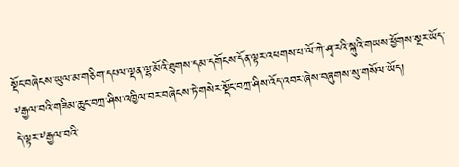སྡོང་བཞེངས་ཡུལ་མ་གཅིག་དཔལ་ལྡན་ལྷ་མོའི་ཐུགས་དམ་དགོངས་དོན་ལྟར་འཕགས་པ་ལོ་ཀེ་ཤྭ་རའི་སྐུའི་གཡས་ཕྱོགས་སྔར་ཡོད་༸རྒྱལ་བའི་གཟིམ་ཆུང་བཀྲ་ཤིས་འཁྱིལ་བར་བཞེངས་ཏེ་གསེར་སྡོང་བཀྲ་ཤིས་འོད་འབར་ཞེས་བཞུགས་སུ་གསོལ་ཡོད།
དེ་ལྟར་༸རྒྱལ་བའི་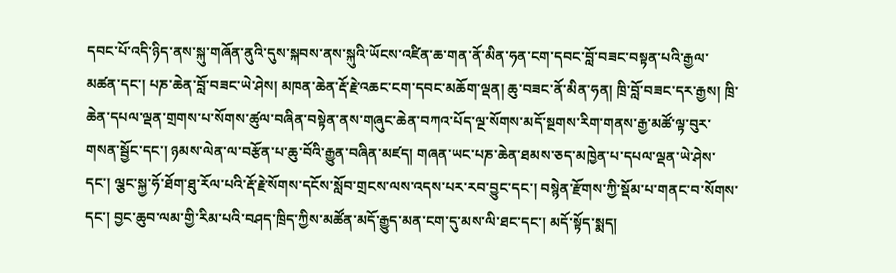དབང་པོ་འདི་ཉིད་ནས་སྐུ་གཞོན་ནུའི་དུས་སྐབས་ནས་སྐུའི་ཡོངས་འཛིན་ཆ་གན་ནོ་མིན་ཧན་ངག་དབང་བློ་བཟང་བསྟན་པའི་རྒྱལ་མཚན་དང་། པཎ་ཆེན་བློ་བཟང་ཡེ་ཤེས། མཁན་ཆེན་རྡོ་རྗེ་འཆང་ངག་དབང་མཆོག་ལྡན། ཆུ་བཟང་ནོ་མིན་ཧན། ཁྲི་བློ་བཟང་དར་རྒྱས། ཁྲི་ཆེན་དཔལ་ལྡན་གྲགས་པ་སོགས་ཚུལ་བཞིན་བསྟེན་ནས་གཞུང་ཆེན་བཀའ་པོད་ལྔ་སོགས་མདོ་སྔགས་རིག་གནས་རྒྱ་མཚོ་ལྟ་བུར་གསན་སྦྱོང་དང་། ཉམས་ལེན་ལ་བརྩོན་པ་ཆུ་བོའི་རྒྱུན་བཞིན་མཛད། གཞན་ཡང་པཎ་ཆེན་ཐམས་ཅད་མཁྱེན་པ་དཔལ་ལྡན་ཡེ་ཤེས་དང་། ལྕང་སྐྱ་ཧོ་ཐོག་ཐུ་རོལ་པའི་རྡོ་རྗེ་སོགས་དངོས་སློབ་གྲངས་ལས་འདས་པར་རབ་བྱུང་དང་། བསྙེན་རྫོགས་ཀྱི་སྡོམ་པ་གནང་བ་སོགས་དང་། བྱང་ཆུབ་ལམ་གྱི་རིམ་པའི་བཤད་ཁྲིད་ཀྱིས་མཚོན་མདོ་རྒྱུད་མན་ངག་དུ་མས་ལི་ཐང་དང་། མདོ་སྟོད་སྨད།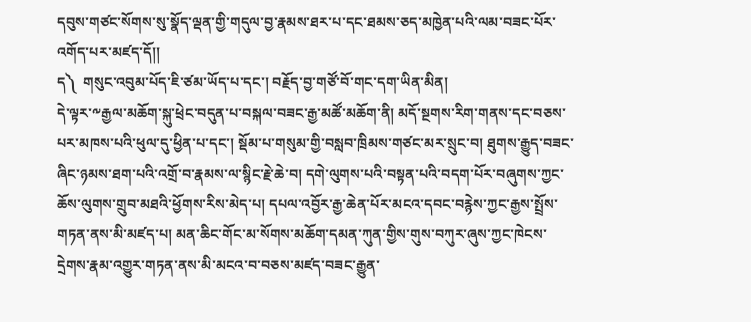དབུས་གཙང་སོགས་སུ་སྣོད་ལྡན་གྱི་གདུལ་བྱ་རྣམས་ཐར་པ་དང་ཐམས་ཅད་མཁྱེན་པའི་ལམ་བཟང་པོར་འགོད་པར་མཛད་དོ།།
ད༽  གསུང་འབུམ་པོད་ཇི་ཙམ་ཡོད་པ་དང་། བརྗོད་བྱ་གཙོ་བོ་གང་དག་ཡིན་མིན།
དེ་ལྟར་༸རྒྱལ་མཆོག་སྐུ་ཕྲེང་བདུན་པ་བསྐལ་བཟང་རྒྱ་མཚོ་མཆོག་ནི། མདོ་སྔགས་རིག་གནས་དང་བཅས་པར་མཁས་པའི་ཕུལ་དུ་ཕྱིན་པ་དང་། སྡོམ་པ་གསུམ་གྱི་བསླབ་ཁྲིམས་གཙང་མར་སྲུང་བ། ཐུགས་རྒྱུད་བཟང་ཞིང་ཉམས་ཐག་པའི་འགྲོ་བ་རྣམས་ལ་སྙིང་རྗེ་ཆེ་བ། དགེ་ལུགས་པའི་བསྟན་པའི་བདག་པོར་བཞུགས་ཀྱང་ཆོས་ལུགས་གྲུབ་མཐའི་ཕྱོགས་རིས་མེད་པ། དཔལ་འབྱོར་རྒྱ་ཆེན་པོར་མངའ་དབང་བརྙེས་ཀྱང་རྒྱས་སྤྲོས་གཏན་ནས་མི་མཛད་པ། མན་ཆིང་གོང་མ་སོགས་མཆོག་དམན་ཀུན་གྱིས་གུས་བཀུར་ཞུས་ཀྱང་ཁེངས་དྲེགས་རྣམ་འགྱུར་གཏན་ནས་མི་མངའ་བ་བཅས་མཛད་བཟང་རྒྱུན་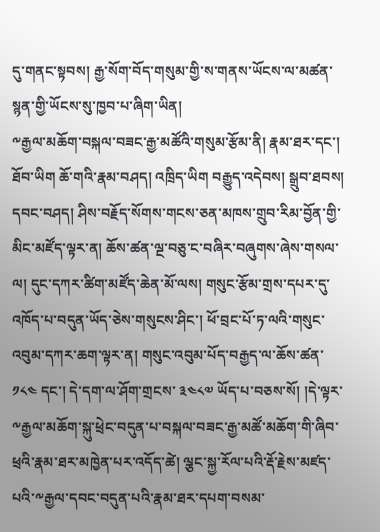དུ་གནང་སྟབས། རྒྱ་སོག་བོད་གསུམ་གྱི་ས་གནས་ཡོངས་ལ་མཚན་སྙན་གྱི་ཡོངས་སུ་ཁྱབ་པ་ཞིག་ཡིན།
༸རྒྱལ་མཆོག་བསྐལ་བཟང་རྒྱ་མཚོའི་གསུམ་རྩོམ་ནི། རྣམ་ཐར་དང་། ཐོབ་ཡིག ཆོ་གའི་རྣམ་བཤད། འཁྲིད་ཡིག བརྒྱུད་འདེབས། སྒྲུབ་ཐབས། དབང་བཤད། ཤིས་བརྗོད་སོགས་གངས་ཅན་མཁས་གྲུབ་རིམ་བྱོན་གྱི་མིང་མཛོད་ལྟར་ན། ཆོས་ཚན་ལྔ་བཅུ་ང་བཞིར་བཞུགས་ཞེས་གསལ་ལ། དུང་དཀར་ཚིག་མཛོད་ཆེན་མོ་ལས། གསུང་རྩོམ་གྲས་དཔར་དུ་འཁོད་པ་བདུན་ཡོད་ཅེས་གསུངས་ཤིང་། ཕོ་བྲང་པོ་ཏ་ལའི་གསུང་འབུམ་དཀར་ཆག་ལྟར་ན། གསུང་འབུམ་པོད་བརྒྱད་ལ་ཆོས་ཚན་ ༡༨༤ དང་། དེ་དག་ལ་ཤོག་གྲངས་ ༣༤༨༧ ཡོད་པ་བཅས་སོ། །དེ་ལྟར་༸རྒྱལ་མཆོག་སྐུ་ཕྲེང་བདུན་པ་བསྐལ་བཟང་རྒྱ་མཚོ་མཆོག་གི་ཞིབ་ཕྲའི་རྣམ་ཐར་མཁྱེན་པར་འདོད་ཚེ། ལྕང་སྐྱ་རོལ་པའི་རྡོ་རྗེས་མཛད་པའི་༸རྒྱལ་དབང་བདུན་པའི་རྣམ་ཐར་དཔག་བསམ་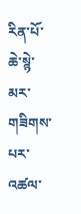རིན་པོ་ཆེ་སྙེ་མར་གཟིགས་པར་འཚལ་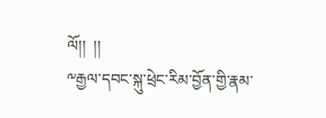ལོ།།  །།
༸རྒྱལ་དབང་སྐུ་ཕྲེང་རིམ་བྱོན་གྱི་རྣམ་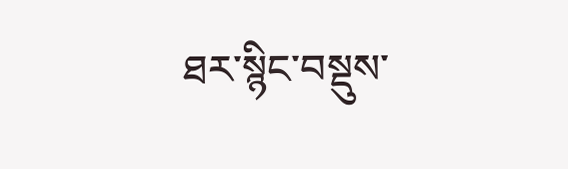ཐར་སྙིང་བསྡུས་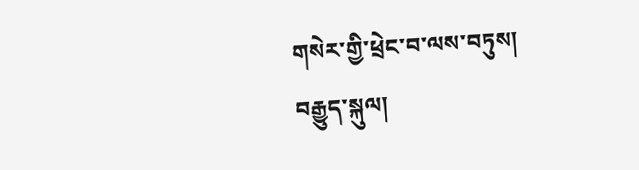གསེར་གྱི་ཕྲེང་བ་ལས་བཏུས།
བརྒྱུད་སྐུལ།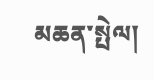མཆན་སྤེལ།